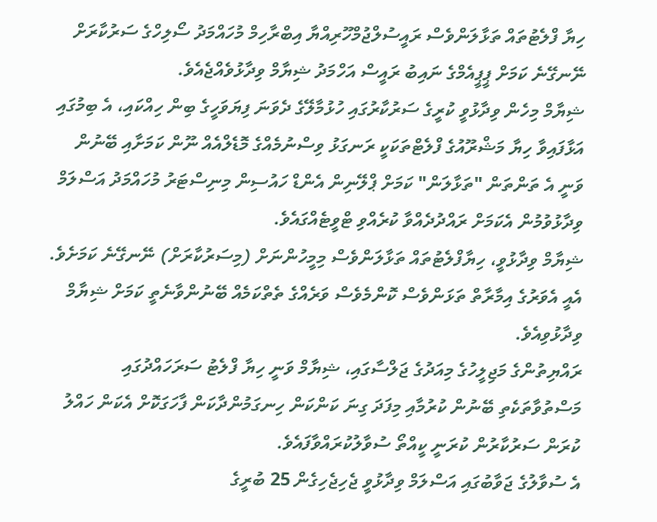ހިޔާ ފްލެޓުތައް ތަޅާލަންވެސް ރައީސުލްޖުމްހޫރިއްޔާ އިބްރާހިމް މުހައްމަދު ސޯލިހްގެ ސަރުކާރަށް ނޭނގޭނެ ކަމަށް ޕީޕީއެމްގެ ނައިބު ރައީސް އަހްމަދު ޝިޔާމް ވިދާޅުވެއްޖެއެވެ.
ޝިޔާމް މިހެން ވިދާޅުވީ ކުރީގެ ސަރުކާރުގައި ހުޅުމާލޭގެ ދެވަނަ ފިޔަވަހީގެ ބިން ހިއްކައި، އެ ބިމުގައި އަޅާފައިވާ ހިޔާ މަޝްރޫއުގެ ފްލެޓްތަކަކީ ރަނގަޅު ވިސްނުމެއްގެ މޮޑެލްއެއް ނޫން ކަމަށާއި ބޭނުން ވަނީ އެ ތަންތަން "ތަޅާލަން" ކަމަށް ޕްލޭނިން އެންޑް ހައުސިން މިނިސްޓަރު މުހައްމަދު އަސްލަމް ވިދާޅުވުމުން އެކަމަށް ރައްދުދެއްވާ ކުރެއްވި ޓްވީޓެއްގައެވެ.
ޝިޔާމް ވިދާޅުވީ، ހިޔާފްލެޓުތައް ތަޅާލަންވެސް މިމީހުންނަށް (މިސަރުކާރަށް) ނޭނގޭނެ ކަމަށެވެ. އެއީ އެވަރުގެ އިމާރާތް ތަޅަންވެސް ކޮންމެވެސް ވަރެއްގެ ތެތްކަމެއް ބޭނުންވާނެތީ ކަމަށް ޝިޔާމް ވިދާޅުވިއެވެ.
ރައްޔިތުންގެ މަޖިލީހުގެ މިއަދުގެ ޖަލްސާގައި، ޝިޔާމް ވަނީ ހިޔާ ފްލެޓު ސަރަހައްދުގައި މަސްތުވާތަކެތި ބޭނުން ކުރުމާއި މިފަދަ ގިނަ ކަންކަން ހިނގަމުންދާކަން ފާހަގަކޮށް އެކަން ހައްލު ކުރަން ސަރުކާރުން ކުރަނީ ކީއްތޯ ސުވާލުކުރައްވާފައެވެ.
އެ ސުވާލުގެ ޖަވާބުގައި އަސްލަމް ވިދާޅުވީ ޖެހިޖެހިގެން 25 ބުރީގެ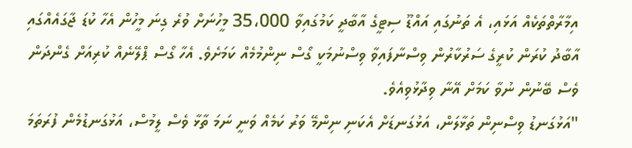އިމާރާތްތަކެއް އަޅައި، އެ ތަނުގައި އައްޑޫ ސިޓީގެ އާބާދީ ކަމުގައިވާ 35،000 މީހުނަށް ވުރެ ގިނަ މީހުން އެހާ ކުޑަ ޖާގައެއްގައި އާބާދު ކުރަން ކުރީގެ ސަރުކާރުން ވިސްނާފައިވާ ވިސްނުމަކީ ގޯސް ނިންމުމެއް ކަމަށެވެ. އެހާ ގޯސް ޕްލޭނެއް ކުރިއަށް ގެންދަން ވެސް ބޭނުން ނުވާ ކަމަށް އޭނާ ވިދާޅުވިއެވެ.
"އަޅުގަނޑު ވިސްނިން ތަޅާލަން، އަޅުގަނޑަށް އެކަނި ނިންމޭ ވަރު ކަމެއް ވަނީ ނަމަ ތާޅާ ވެސް ލީމުސް، އަޅުގަނޑުމެން ފުރަތަމަ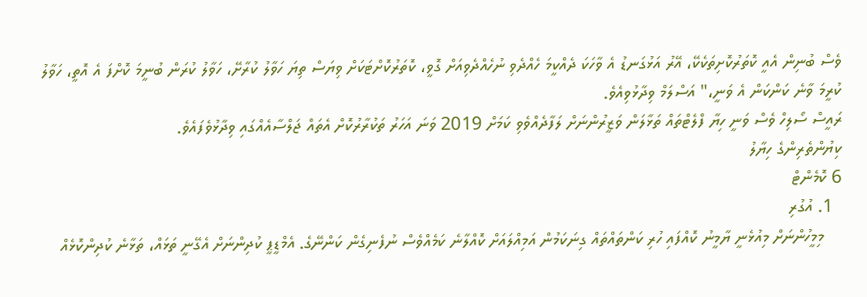ވެސް ބުނިން އެއީ ކޮތަރުކޮށިތަކެކޭ، އޭރު އަޅުގަނޑު އެ ވާހަކަ ދެއްކީމަ ހެއްދެވި ނުހެއްދެވިއަށް ގޮވީ، ކޮތަރުކޮށްޓަކަށް ވިޔަސް ތިޔަ ހަވާލު ކުރާށޭ، ހަވާލު ކުރަން ބުނީމަ ކޮށްފަ އެ އޮތީ، ހަވާލު ކުރީމަ ވާނެ ކަންކަން އެ ވަނީ،" އަސްލަމް ވިދާޅުވިއެވެ.
ރައީސް ސޯލިހް ވެސް ވަނީ ހިޔާ ފްލެޓްތައް ތަޅާލަން ވަޒީރުންނަށް ލަފާދެއްވެވި ކަމަށް 2019 ވަނަ އަހަރު ތަކުރާރުކޮށް އެތައް ޖަލްސާއެއްގައި ވިދާޅުވެފައެވެ.
ކިޔުންތެރިންގެ ހިޔާލު
6 ކޮމެންޓް
  1. އުގުރި
    މިމީހުންނަށް މިއުޅެނީ ޔާމީނު ކޮއްފައި ހުރި ކަންތައްތައް ގިނަކަމުން އަމިއްލައަށް ކޮއްލާނެ ކަމެއްވެސް ނުފެނިގެން ކަންނޭގެ. އެމްޑީޕީ ކުދިންނަށް އެގޭނީ ތަޅައް، ތަޅާނެ ކުދިންކޮޅެއް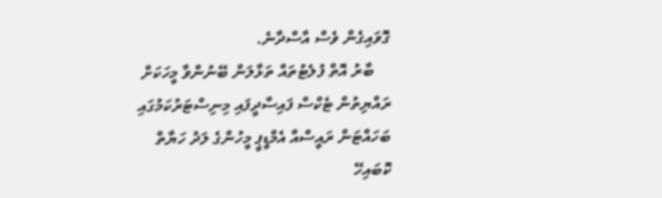ގޮވައިގެން ވެސް އާސްދާނެ.
    ބާރު އޮތް ފުލެޓުތައް ތަޅާލަން ބޭނުންވާ މީހަކަށް ރައްޔިތުން ޓެކްސް ފައިސާދީފައި މިނިސްޓަރުކަމުގައި ބަހައްޓަން ރައީސްއާ އެމްޑީޕީ މީހުންގެ ލަދު ހަޔާތް ކޮބައިހޭ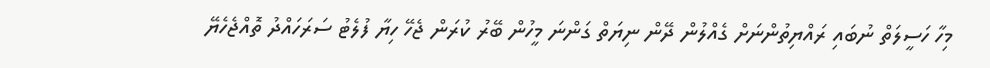މިހާ ހަސީލަތް ނުބައި ރައްޔިތުންނަށް ގެއްލުން ދޭން ނިޔަތް ގަންނަ މީހުން ބޭރު ކުރަން ޖެހޭ ހިޔާ ފުލެޓު ސަރަހައްދު ތޮއްޖެހެޔޭ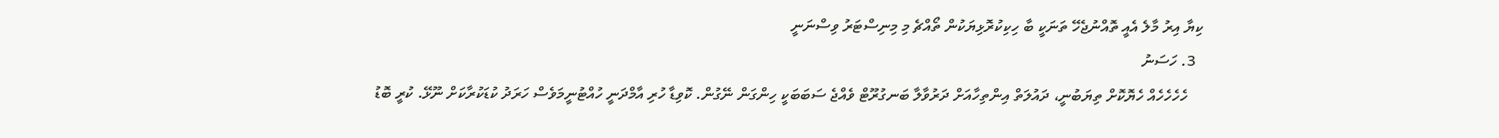ކިޔާ އިރު މާލެ އެއީ ތޮއްނުޖެހޭ ތަނަކީ ބާ ހިކިކުރޮޅިޔަކުން ތޯއްޗެ މި މިނިސްޓަރު ވިސްނަނީ
  3. ހަސަނު
    ހެހެހެހެއް ހެޔޮކޮށް ތިޔަބުނީ، ދައުލަތް އިންތިހާއަށް ދަރުވާލާ ބަނގުރޫޓް ވެއްޖެ ސަބަބަކީ ހިންގަން ނޭގުން. ކޮވިޑާ ހުރި އާމްދަނީ ހުއްޓުނީމަވެސް ހަރަދު ކުޑަކުރާކަށް ނޫޅޭ. ކުރީ ބޮޑު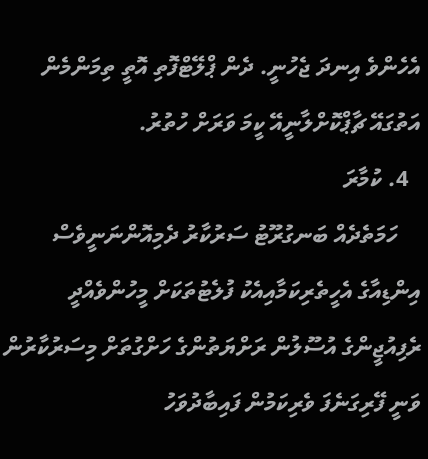އެހެންވެ އިނދަ ޖެހުނީ. ދެން ޕްލޭޓްފޮތި އޮތީ ތިމަންމެން އަތުގައޭ ޗާޕްކޮށްލާނީއޭ ކީމަ ވަރަށް ހުތުރު.
  4. ކުމާރަ
    ހަމަތެދެއް ބަނގުރޫޓު ސަރުކާރު ދެމިއޮންނަނީވެސް އިންޑިއާގެ އެހީތެރިކަމާއިއެކު ފުލެޓުތަކަށް މީހުންވެއްދީ ރެފިއުޖީންގެ އުސޫލުން ރަށްޔަތުންގެ ހަށްގުތަށް މިސަރުކާރުން ވަނީ ފޭރިގަނެފަ ވެރިކަމުން ފައިބާދުވަހު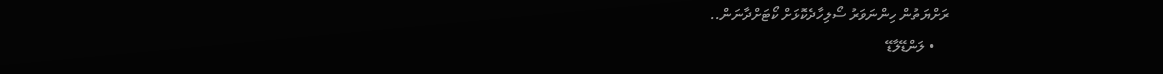ރަށްޔަތުން ހިންނަވަރު ސޯލިހާދެކޮޅަށް ކޯޓަށްދާނަން..
    • ލަންޑޭލާޑޭ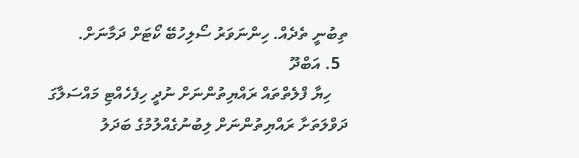ތިބުނީ ތެދެއް. ހިންނަވަރު ސޯލިހުބޭ ކޯޓަށް ދަމާނަށް.
  5. އަބްދޫ
    ހިޔާ ފްލެތްތައް ރައްޔިތުންނަށް ނުދީ ހިފެހެއްޓި މައްސަލާގަ ދަވްލަތަށާ ރައްޔިތުންނަށް ލިބުނުގެއްލުމުގެ ބަދަލު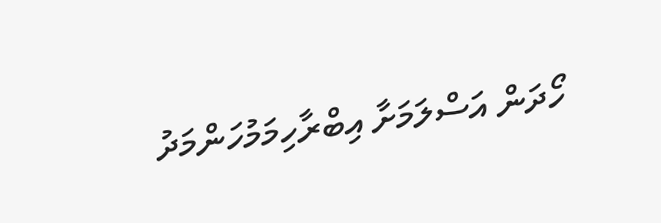ހޯދަން އަސްލަމަށާ އިބްރާހިމަމުހަންމަދު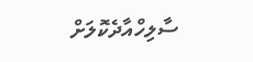ސާލިހްއާދެކޮލަށް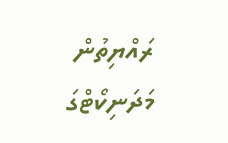ރައްޔިތުން މަދަނިކޯޓްގަ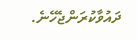ދައުވާކުރަންޖެހޭނެ.